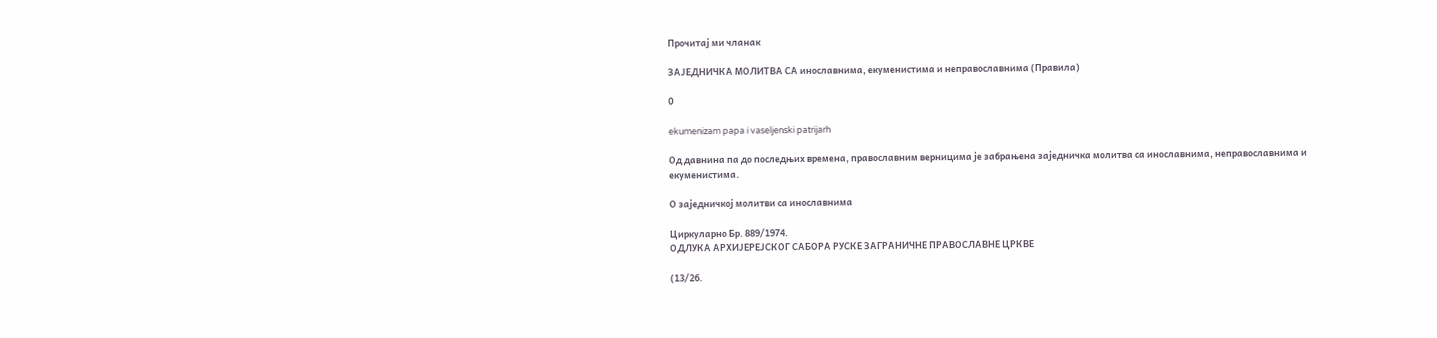Прочитај ми чланак

ЗАЈЕДНИЧКА МОЛИТВА СА инославнима, екуменистима и неправославнима (Правила)

0

ekumenizam papa i vaseljenski patrijarh

Од давнина па до последњих времена, православним верницима је забрањена заједничка молитва са инославнима, неправославнима и екуменистима.

О заједничкој молитви са инославнима

Циркуларно Бр. 889/1974.
ОДЛУКА АРХИЈЕРЕЈСКОГ САБОРА РУСКЕ ЗАГРАНИЧНЕ ПРАВОСЛАВНЕ ЦРКВЕ

(13/26.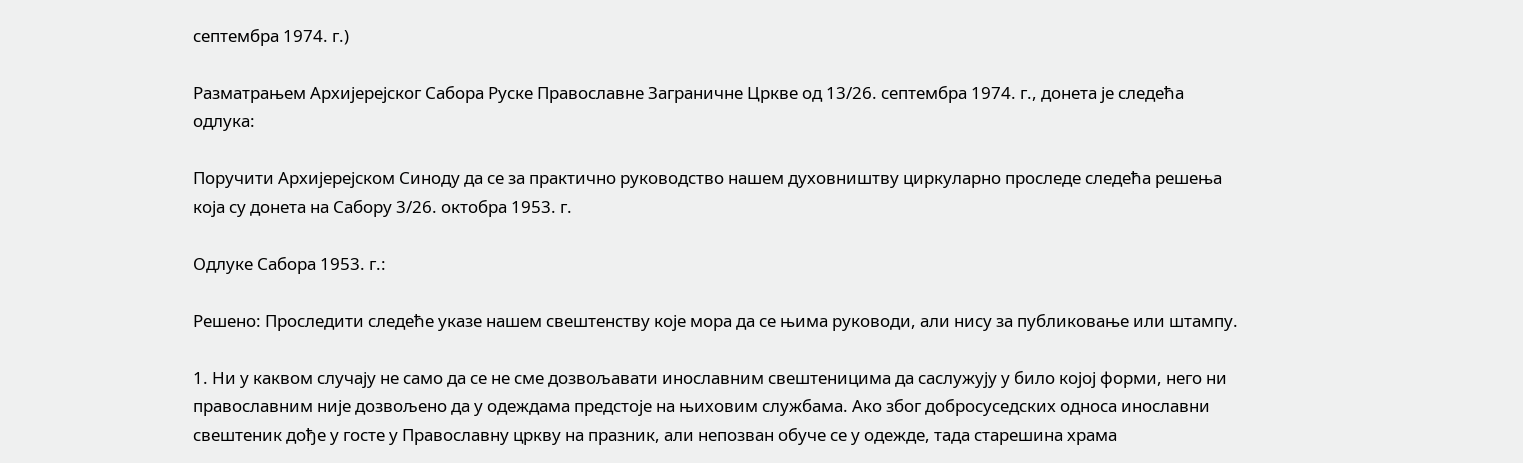септембра 1974. г.)

Разматрањем Архијерејског Сабора Руске Православне Заграничне Цркве од 13/26. септембра 1974. г., донета је следећа одлука:

Поручити Архијерејском Синоду да се за практично руководство нашем духовништву циркуларно проследе следећа решења која су донета на Сабору 3/26. октобра 1953. г.

Одлуке Сабора 1953. г.:

Решено: Проследити следеће указе нашем свештенству које мора да се њима руководи, али нису за публиковање или штампу.

1. Ни у каквом случају не само да се не сме дозвољавати инославним свештеницима да саслужују у било којој форми, него ни православним није дозвољено да у одеждама предстоје на њиховим службама. Ако због добросуседских односа инославни свештеник дође у госте у Православну цркву на празник, али непозван обуче се у одежде, тада старешина храма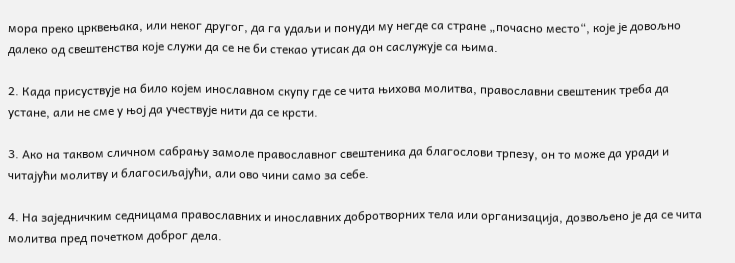мора преко црквењака, или неког другог, да га удаљи и понуди му негде са стране „почасно место“, које је довољно далеко од свештенства које служи да се не би стекао утисак да он саслужује са њима.

2. Када присуствује на било којем инославном скупу где се чита њихова молитва, православни свештеник треба да устане, али не сме у њој да учествује нити да се крсти.

3. Ако на таквом сличном сабрању замоле православног свештеника да благослови трпезу, он то може да уради и читајући молитву и благосиљајући, али ово чини само за себе.

4. На заједничким седницама православних и инославних добротворних тела или организација, дозвољено је да се чита молитва пред почетком доброг дела.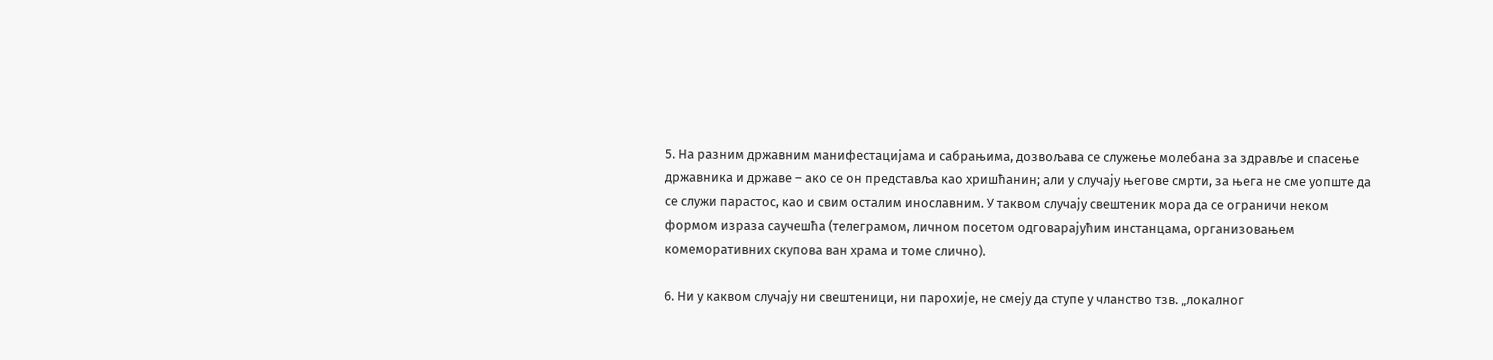5. На разним државним манифестацијама и сабрањима, дозвољава се служење молебана за здравље и спасење државника и државе – ако се он представља као хришћанин; али у случају његове смрти, за њега не сме уопште да се служи парастос, као и свим осталим инославним. У таквом случају свештеник мора да се ограничи неком формом израза саучешћа (телеграмом, личном посетом одговарајућим инстанцама, организовањем комеморативних скупова ван храма и томе слично).

6. Ни у каквом случају ни свештеници, ни парохије, не смеју да ступе у чланство тзв. „локалног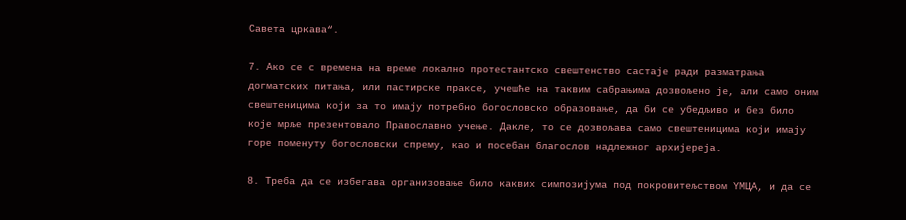Савета цркава“.

7. Ако се с времена на време локално протестантско свештенство састаје ради разматрања догматских питања, или пастирске праксе, учешће на таквим сабрањима дозвољено је, али само оним свештеницима који за то имају потребно богословско образовање, да би се убедљиво и без било које мрље презентовало Православно учење. Дакле, то се дозвољава само свештеницима који имају горе поменуту богословски спрему, као и посебан благослов надлежног архијереја.

8. Треба да се избегава организовање било каквих симпозијума под покровитељством YМЦА, и да се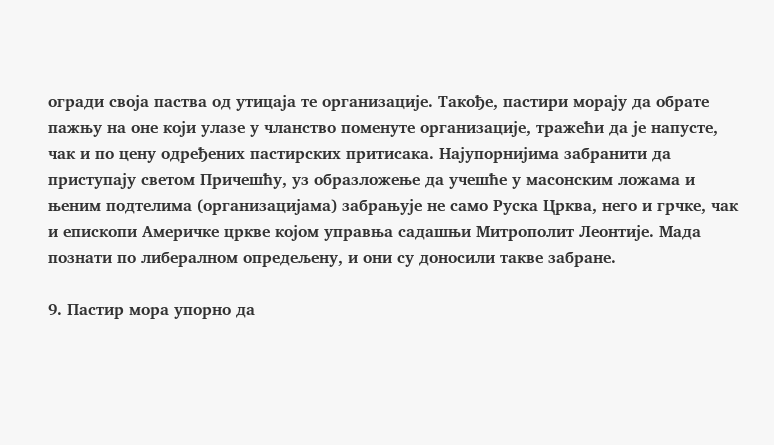огради своја паства од утицаја те организације. Такође, пастири морају да обрате пажњу на оне који улазе у чланство поменуте организације, тражећи да је напусте, чак и по цену одређених пастирских притисака. Најупорнијима забранити да приступају светом Причешћу, уз образложење да учешће у масонским ложама и њеним подтелима (организацијама) забрањује не само Руска Црква, него и грчке, чак и епископи Америчке цркве којом управња садашњи Митрополит Леонтије. Мада познати по либералном опредељену, и они су доносили такве забране.

9. Пастир мора упорно да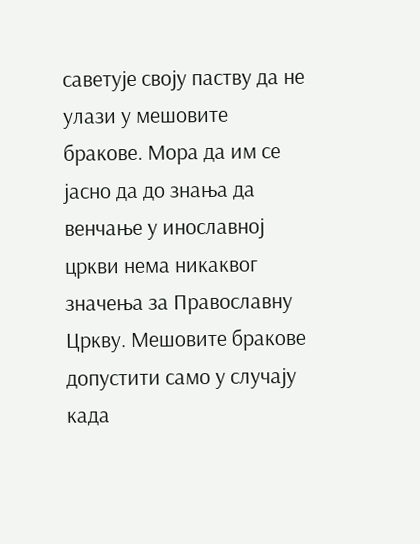саветује своју паству да не улази у мешовите бракове. Мора да им се јасно да до знања да венчање у инославној цркви нема никаквог значења за Православну Цркву. Мешовите бракове допустити само у случају када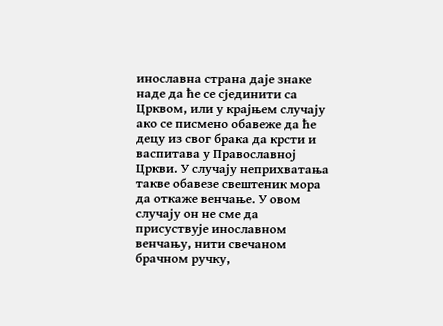инославна страна даје знаке наде да ће се сјединити са Црквом, или у крајњем случају ако се писмено обавеже да ће децу из свог брака да крсти и васпитава у Православној Цркви. У случају неприхватања такве обавезе свештеник мора да откаже венчање. У овом случају он не сме да присуствује инославном венчању, нити свечаном брачном ручку,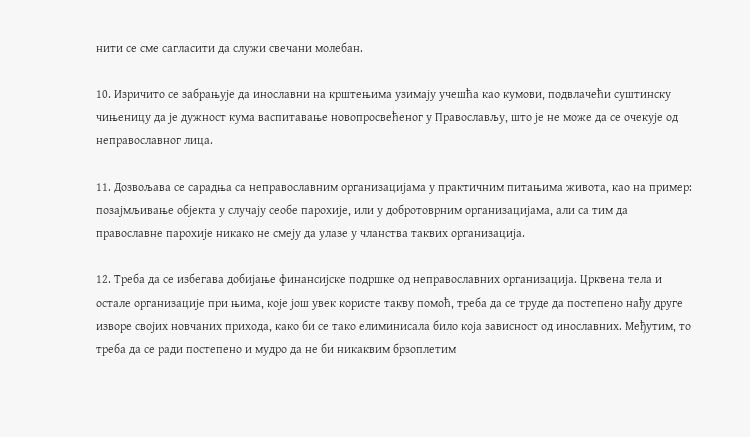нити се сме сагласити да служи свечани молебан.

10. Изричито се забрањује да инославни на крштењима узимају учешћа као кумови, подвлачећи суштинску чињеницу да је дужност кума васпитавање новопросвећеног у Православљу, што је не може да се очекује од неправославног лица.

11. Дозвољава се сарадња са неправославним организацијама у практичним питањима живота, као на пример: позајмљивање објекта у случају сеобе парохије, или у добротоврним организацијама, али са тим да православне парохије никако не смеју да улазе у чланства таквих организација.

12. Треба да се избегава добијање финансијске подршке од неправославних организација. Црквена тела и остале организације при њима, које још увек користе такву помоћ, треба да се труде да постепено нађу друге изворе својих новчаних прихода, како би се тако елиминисала било која зависност од инославних. Међутим, то треба да се ради постепено и мудро да не би никаквим брзоплетим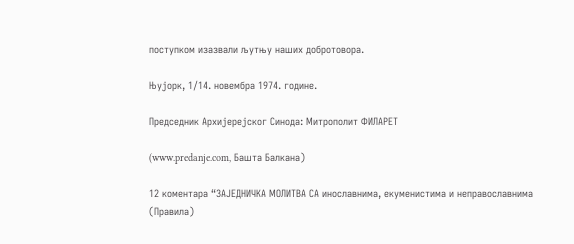поступком изазвали љутњу наших добротовора.

Њујорк, 1/14. новембра 1974. године.

Председник Архијерејског Синода: Митрополит ФИЛАРЕТ

(www.predanje.com, Башта Балкана)

12 коментара “ЗАЈЕДНИЧКА МОЛИТВА СА инославнима, екуменистима и неправославнима (Правила)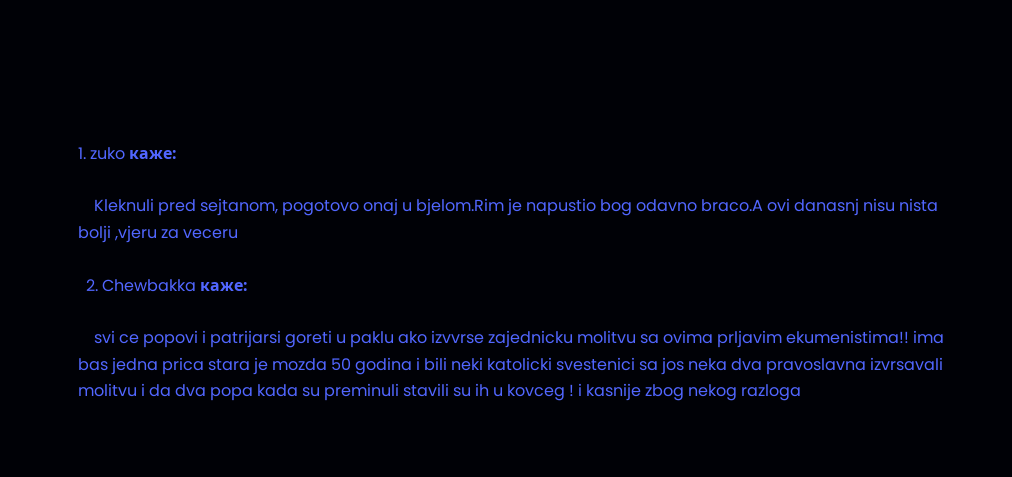1. zuko каже:

    Kleknuli pred sejtanom, pogotovo onaj u bjelom.Rim je napustio bog odavno braco.A ovi danasnj nisu nista bolji ,vjeru za veceru

  2. Chewbakka каже:

    svi ce popovi i patrijarsi goreti u paklu ako izvvrse zajednicku molitvu sa ovima prljavim ekumenistima!! ima bas jedna prica stara je mozda 50 godina i bili neki katolicki svestenici sa jos neka dva pravoslavna izvrsavali molitvu i da dva popa kada su preminuli stavili su ih u kovceg ! i kasnije zbog nekog razloga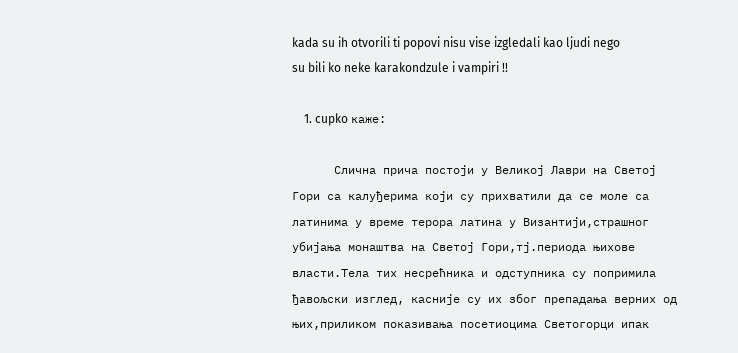kada su ih otvorili ti popovi nisu vise izgledali kao ljudi nego su bili ko neke karakondzule i vampiri !!

    1. cupko каже:

      Слична прича постоји у Великој Лаври на Светој Гори са калуђерима који су прихватили да се моле са латинима у време терора латина у Византији,страшног убијања монаштва на Светој Гори,тј.периода њихове власти.Тела тих несрећника и одступника су попримила ђавољски изглед, касније су их због препадања верних од њих,приликом показивања посетиоцима Светогорци ипак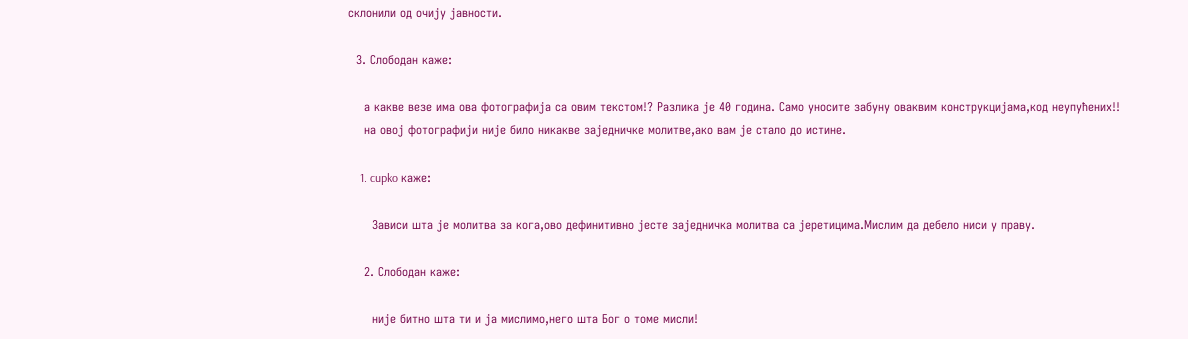склонили од очију јавности.

  3. Слободан каже:

    а какве везе има ова фотографија са овим текстом!? Разлика је 40 година. Само уносите забуну оваквим конструкцијама,код неупућених!!
    на овој фотографији није било никакве заједничке молитве,ако вам је стало до истине.

    1. cupko каже:

      Зависи шта је молитва за кога,ово дефинитивно јесте заједничка молитва са јеретицима.Мислим да дебело ниси у праву.

    2. Слободан каже:

      није битно шта ти и ја мислимо,него шта Бог о томе мисли!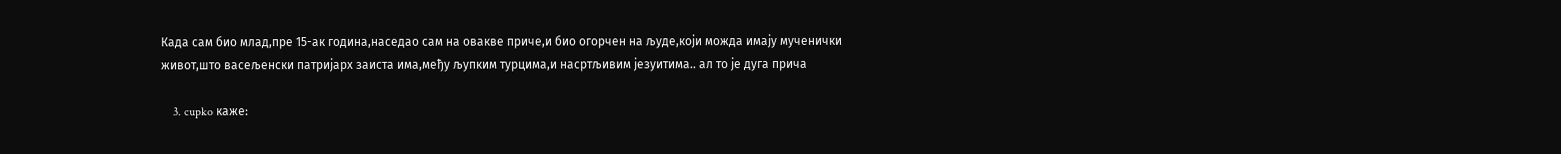Када сам био млад,пре 15-ак година,наседао сам на овакве приче,и био огорчен на људе,који можда имају мученички живот,што васељенски патријарх заиста има,међу љупким турцима,и насртљивим језуитима.. ал то је дуга прича

    3. cupko каже: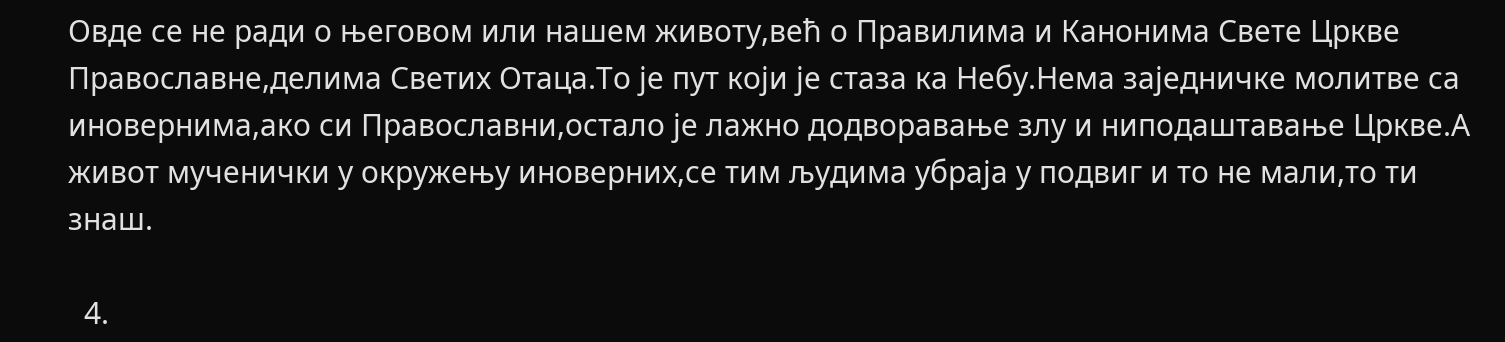Овде се не ради о његовом или нашем животу,већ о Правилима и Канонима Свете Цркве Православне,делима Светих Отаца.То је пут који је стаза ка Небу.Нема заједничке молитве са иновернима,ако си Православни,остало је лажно додворавање злу и ниподаштавање Цркве.А живот мученички у окружењу иноверних,се тим људима убраја у подвиг и то не мали,то ти знаш.

  4.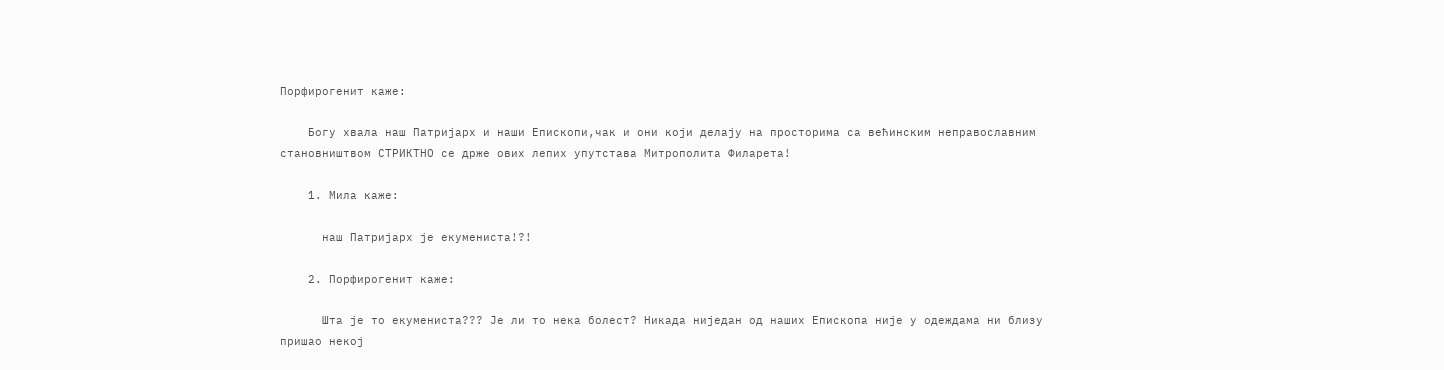Порфирогенит каже:

    Богу хвала наш Патријарх и наши Епископи,чак и они који делају на просторима са већинским неправославним становништвом СТРИКТНО се држе ових лепих упутстава Митрополита Филарета!

    1. Мила каже:

      наш Патријарх је екумениста!?!

    2. Порфирогенит каже:

      Шта је то екумениста??? Је ли то нека болест? Никада ниједан од наших Епископа није у одеждама ни близу пришао некој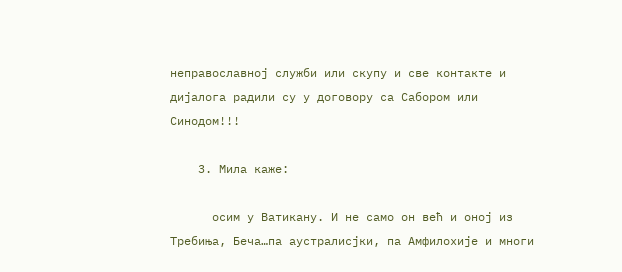неправославној служби или скупу и све контакте и дијалога радили су у договору са Сабором или Синодом!!!

    3. Мила каже:

      осим у Ватикану. И не само он већ и оној из Требиња, Беча…па аустралисјки, па Амфилохије и многи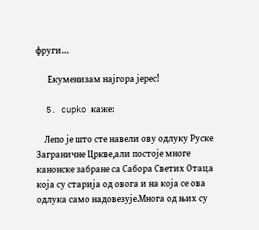фруги…

      Екуменизам најгора јерес!

  5. cupko каже:

    Лепо је што сте навели ову одлуку Руске Заграничне Цркве,али постоје многе канонске забране са Сабора Светих Отаца која су старија од овога и на која се ова одлука само надовезује.Многа од њих су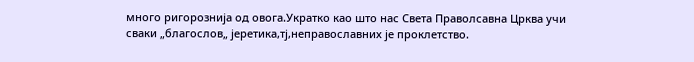много ригорознија од овога.Укратко као што нас Света Праволсавна Црква учи сваки „благослов„ јеретика,тј,неправославних је проклетство.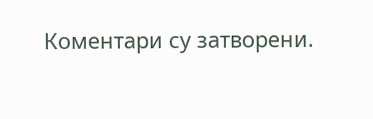Коментари су затворени.